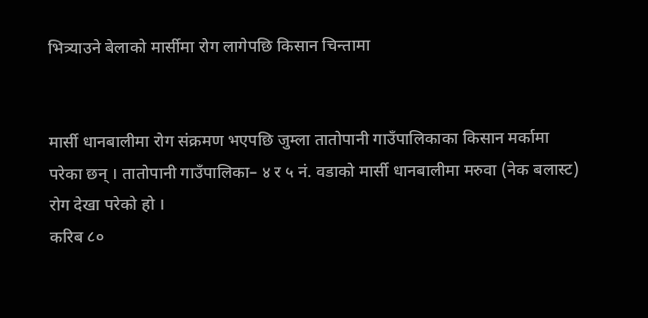भित्र्याउने बेलाको मार्सीमा रोग लागेपछि किसान चिन्तामा


मार्सी धानबालीमा रोग संक्रमण भएपछि जुम्ला तातोपानी गाउँपालिकाका किसान मर्कामा परेका छन् । तातोपानी गाउँपालिका– ४ र ५ नं. वडाको मार्सी धानबालीमा मरुवा (नेक बलास्ट) रोग देखा परेको हो ।
करिब ८०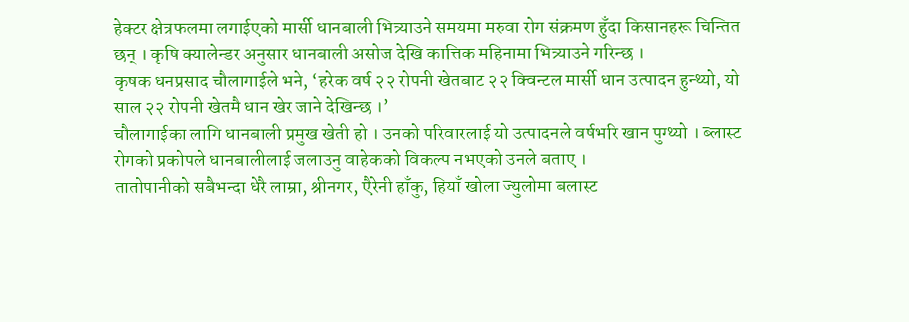हेक्टर क्षेत्रफलमा लगाईएको मार्सी धानबाली भित्र्याउने समयमा मरुवा रोग संक्रमण हुँदा किसानहरू चिन्तित छन् । कृषि क्यालेन्डर अनुसार धानबाली असोज देखि कात्तिक महिनामा भित्र्याउने गरिन्छ ।
कृषक धनप्रसाद चौलागाईले भने, ‘हरेक वर्ष २२ रोपनी खेतबाट २२ क्विन्टल मार्सी धान उत्पादन हुन्थ्यो, यो साल २२ रोपनी खेतमै धान खेर जाने देखिन्छ ।’
चौलागाईका लागि धानबाली प्रमुख खेती हो । उनको परिवारलाई यो उत्पादनले वर्षभरि खान पुग्थ्यो । ब्लास्ट रोगको प्रकोपले धानबालीलाई जलाउनु वाहेकको विकल्प नभएको उनले बताए ।
तातोपानीको सबैभन्दा धेरै लाम्रा, श्रीनगर, एैरेनी हाँकु, हियाँ खोला ज्युलोमा बलास्ट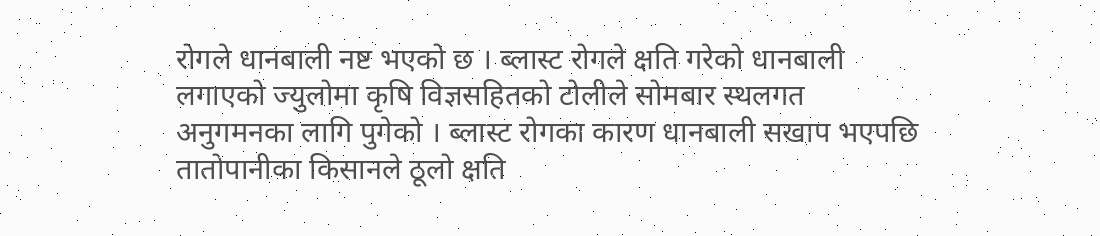रोगले धानबाली नष्ट भएको छ । ब्लास्ट रोगले क्षति गरेको धानबाली लगाएको ज्युलोमा कृषि विज्ञसहितको टोलीले सोमबार स्थलगत अनुगमनका लागि पुगेको । ब्लास्ट रोगका कारण धानबाली सखाप भएपछि तातोपानीका किसानले ठूलो क्षति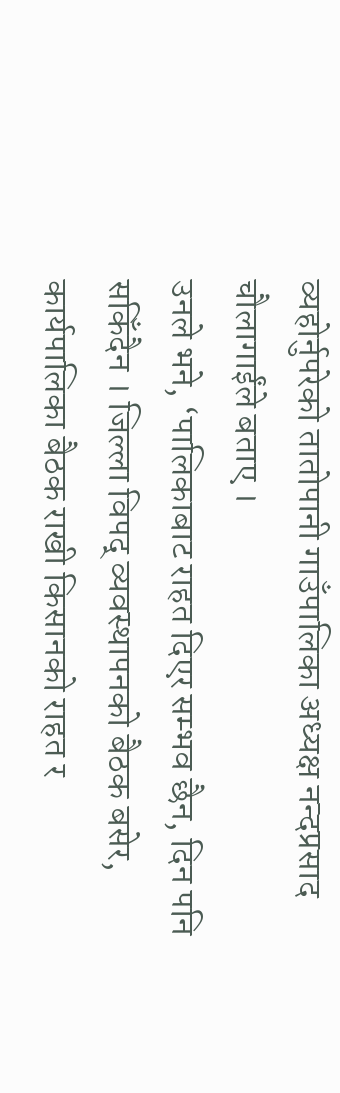व्यहोर्नुपरेको तातोपानी गाउँपालिका अध्यक्ष नन्दप्रसाद चौलागाईंले बताए ।
उनले भने, ‘पालिकाबाट राहत दिएर सम्भव छैन, दिन पनि सकिँदैन । जिल्ला विपद् व्यवस्थापनको बैठक बसेर, कार्यपालिका बैठक राखी किसानको राहत र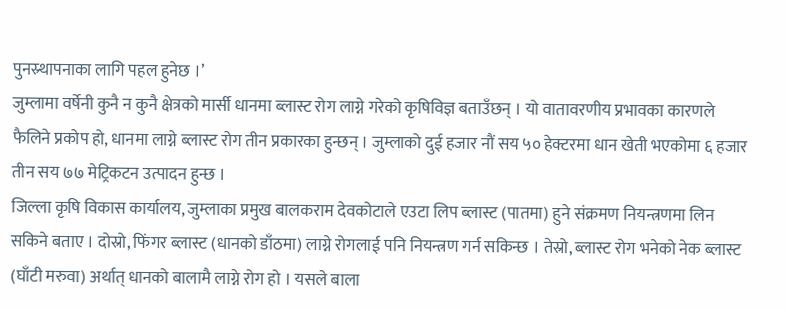पुनस्र्थापनाका लागि पहल हुनेछ ।’
जुम्लामा वर्षेनी कुनै न कुनै क्षेत्रको मार्सी धानमा ब्लास्ट रोग लाग्ने गरेको कृषिविज्ञ बताउँछन् । यो वातावरणीय प्रभावका कारणले फैलिने प्रकोप हो, धानमा लाग्ने ब्लास्ट रोग तीन प्रकारका हुन्छन् । जुम्लाको दुई हजार नौं सय ५० हेक्टरमा धान खेती भएकोमा ६ हजार तीन सय ७७ मेट्रिकटन उत्पादन हुन्छ ।
जिल्ला कृषि विकास कार्यालय, जुम्लाका प्रमुख बालकराम देवकोटाले एउटा लिप ब्लास्ट (पातमा) हुने संक्रमण नियन्त्रणमा लिन सकिने बताए । दोस्रो, फिंगर ब्लास्ट (धानको डाँठमा) लाग्ने रोगलाई पनि नियन्त्रण गर्न सकिन्छ । तेस्रो, ब्लास्ट रोग भनेको नेक ब्लास्ट (घाँटी मरुवा) अर्थात् धानको बालामै लाग्ने रोग हो । यसले बाला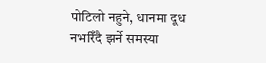पोटिलो नहुने, धानमा दूध नभरिँदै झर्ने समस्या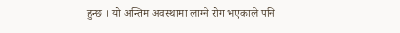हुन्छ । यो अन्तिम अवस्थामा लाग्ने रोग भएकाले पनि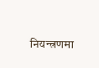नियन्त्रणमा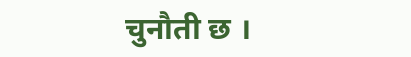चुनौती छ ।